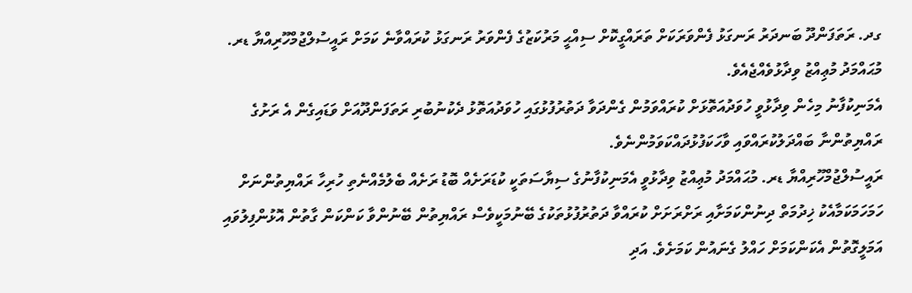ގދ. ރަތަފަންދޫ ބަނދަރު ރަނގަޅު ފެންވަރަކަށް ތަރައްގީކޮށް ސިއްޙީ މަރުކަޒުގެ ފެންވަރު ރަނގަޅު ކުރައްވާނެ ކަމަށް ރައީސުލްޖުމްހޫރިއްޔާ ޑރ. މުޙައްމަދު މުޢިއްޒު ވިދާޅުވެއްޖެއެވެ.
އެމަނިކުފާނު މިހެން ވިދާޅުވީ ހުވަދުއަތޮޅަށް ކުރައްވަމުން ގެންދަވާ ދަތުރުފުޅުގައި ހުވަދުއަތޮޅު ދެކުނުބުރި ރަތަފަންދޫއަށް ވަޑައިގެން އެ ރަށުގެ ރައްޔިތުންނާ ބައްދަލުކުރައްވައި ވާހަކަފުޅުދައްކަވަމުންނެވެ.
ރައީސުލްޖުމްހޫރިއްޔާ ޑރ. މުޙައްމަދު މުޢިއްޒު ވިދާޅުވީ އެމަނިކުފާނުގެ ސިޔާސަތަކީ ކުޑަރަށެއް ބޮޑު ރަށެއް ބެލުމެއްނެތި ހުރިހާ ރައްޔިތުންނަށް ހަމަހަމަކަމާއެކު ޚިދުމަތް ދިނުންކަމަށާއި ރަށްރަށަށް ކުރައްވާ ދަތުރުފުޅުތަކުގެ ބޭނުމަކީވެސް ރައްޔިތުން ބޭނުންވާ ކަންކަން ގާތުން އޮޅުންފިލުވައި އަމަލީގޮތުން އެކަންކަމަށް ހައްލު ގެނައުން ކަމަށެވެ. އަދި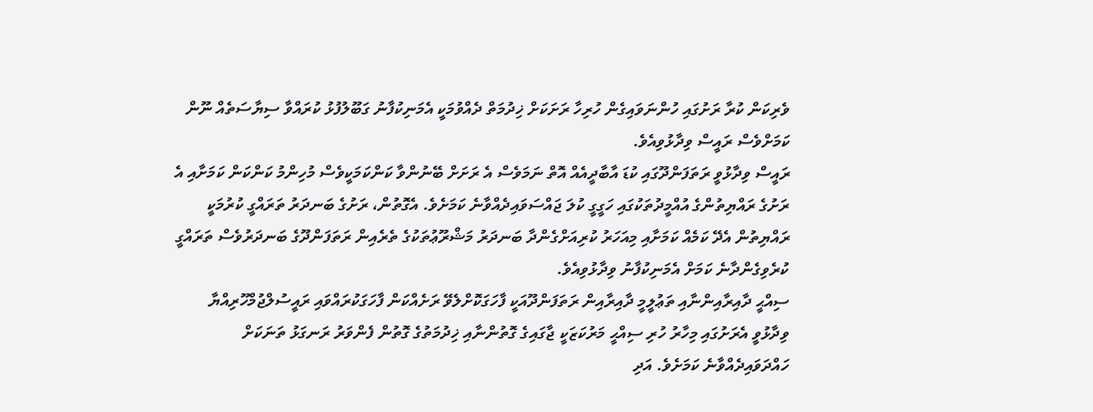ވެރިކަން ކުރާ ރަށުގައި ހުންނަވައިގެން ހުރިހާ ރަށަކަށް ޚިދުމަތް ދެއްވުމަކީ އެމަނިކުފާނު ގަބޫލުފުޅު ކުރައްވާ ސިޔާސަތެއް ނޫން ކަމަށްވެސް ރައީސް ވިދާޅުވިއެވެ.
ރައީސް ވިދާޅުވީ ރަތަފަންދޫގައި ކުޑަ އާބާދީއެއް އޮތް ނަމަވެސް އެ ރަށަށް ބޭނުންވާ ކަންކަމަކީވެސް މުހިންމު ކަންކަން ކަމަށާއި އެ ރަށުގެ ރައްޔިތުންގެ އުއްމީދުތަކުގައި ހަގީގީ ކުލަ ޖައްސަވައިދެއްވާނެ ކަމަށެވެ. އެގޮތުން، ރަށުގެ ބަނދަރު ތަރައްގީ ކުރުމަކީ ރައްޔިތުން އެދޭ ކަމެއް ކަމަށާއި މިއަހަރު ކުރިއަށްގެންދާ ބަނދަރު މަޝްރޫޢުތަކުގެ ތެރެއިން ރަތަފަންދޫގެ ބަނދަރުވެސް ތަރައްގީ ކުރެވިގެންދާނެ ކަމަށް އެމަނިކުފާނު ވިދާޅުވިއެވެ.
ސިއްޙީ ދާއިރާއިންނާއި ތަޢުލީމީ ދާއިރާއިން ރަތަފަންދޫއަކީ ފާހަގަކޮށްލެވޭ ރަށެއްކަން ފާހަގަކުރައްވައި ރައީސުލްޖުމްހޫރިއްޔާ ވިދާޅުވީ އެރަށުގައި މިހާރު ހުރި ސިއްޙީ މަރުކަޒަކީ ޖާގައިގެ ގޮތުންނާއި ޚިދުމަތުގެ ގޮތުން ފެންވަރު ރަނގަޅު ތަނަކަށް ހައްދަވައިދެއްވާނެ ކަމަށެވެ. އަދި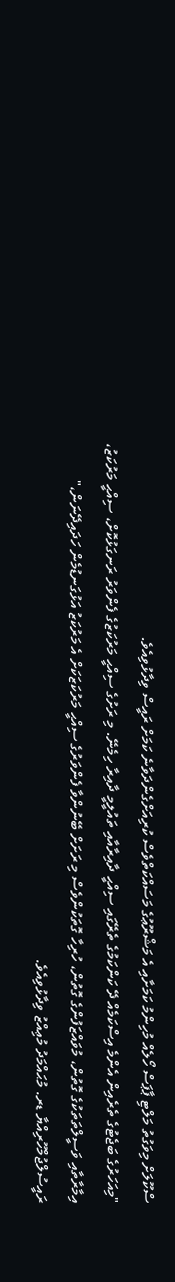ސްކޫލަށް މިވަގުތު މަލްޓި ޕާޕަސް ހޯލެއް މުހިންމު ކަމަށާއި އެ މަޝްރޫޢުގެ މަސައްކަތްވެސް ކުރިއަށްގެންދަވާނެ ކަމަށް ރައީސް ވިދާޅުވިއެވެ.
"މިއަހަރުގެ ބަޖެޓުގެ ތެރެއިން އެންމެ އިސްކަމެއް ދޭ ކަންކަމުގެ ތެރޭގައި ސިއްޙީ ދާއިރާއާއި ތައުލީމީ ދާއިރާ ހިމެނޭ. މި ރަށުގެ ސިއްޙީ މަރުކަޒުގެ ފެންވަރު ރަނގަޅުކޮށް، ސިއްޙީ މަރުކަޒު، އިމާރާތާއި ވަސީލްތަތަކުގެ ގޮތުން، މުވައްޒަފުންގެ ގޮތުން، ހުރިހާ ގޮތަކުންވެސް މި ރަށަށް ބޭނުންވާ ފެންވަރުގެ ސިއްޙީ މަރުކަޒަކަށް އެ މަރުކަޒު އަޅުގަނޑުމެން ހަދައިދޭނަން،" ރައީސުލްޖުމްހޫރިއްޔާ ޑރ. މުޙައްމަދު މުޢިއްޒު ވިދާޅުވިއެވެ.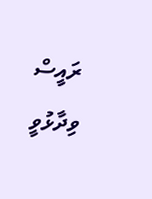ރައީސް ވިދާޅުވީ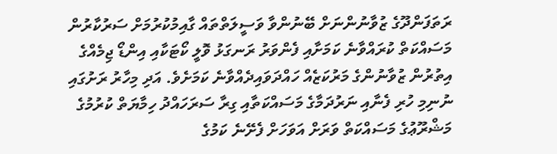ރަތަފަންދޫގެ ޒުވާނުންނަށް ބޭނުންވާ ވަސީލަތްތައް ގާއިމުކުރުމަށް ސަރުކާރުން މަސައްކަތް ކުރައްވާނެ ކަމަށާއި ފެންވަރު ރަނގަޅު ވޮލީ ކޯޓަކާއި އިންޑޯ ޖިމެއްގެ އިތުރުން ޒުވާނުންގެ މަރުކަޒެއް ހައްދަވައިދެއްވާނެ ކަމަށެވެ. އަދި މިހާރު ރަށުގައި ނުނިމި ހުރި ފެނާއި ނަރުދަމާގެ މަސައްކަތާއި ގިރާ ސަރަހައްދު ހިމާޔަތް ކުރުމުގެ މަޝްރޫޢުގެ މަސައްކަތް ވަރަށް އަވަހަށް ފެށޭނެ ކަމުގެ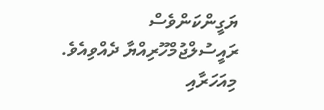ޔަގީންކަންވެސް ރައީސުލްޖުމްހޫރިއްޔާ ދެއްވިއެވެ.
މިއަހަރާއި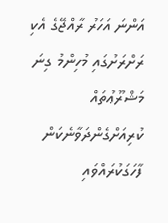އަންނަ އަހަރު ރާއްޖޭގެ އެކި ރަށްރަށުގައި މުހިންމު ގިނަ މަޝްރޫޢުތައް ކުރިއަށްގެންދަވާނެކަން ފާހަގަކުރައްވައި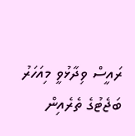ރައީސް ވިދާޅުވީ މިއަހަރު ބަޖެޓުގެ ތެރެއިން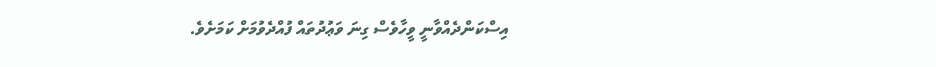އިސްކަންދެއްވާނީ ވީހާވެސް ގިނަ ވަޢުދުތައް ފުއްދެވުމަށް ކަމަށެވެ.